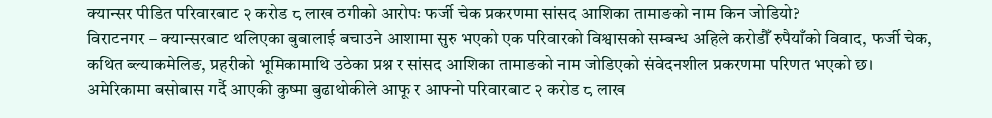क्यान्सर पीडित परिवारबाट २ करोड ८ लाख ठगीको आरोपः फर्जी चेक प्रकरणमा सांसद आशिका तामाङको नाम किन जोडियो?
विराटनगर – क्यान्सरबाट थलिएका बुबालाई बचाउने आशामा सुरु भएको एक परिवारको विश्वासको सम्बन्ध अहिले करोडौँ रुपैयाँको विवाद, फर्जी चेक, कथित ब्ल्याकमेलिङ, प्रहरीको भूमिकामाथि उठेका प्रश्न र सांसद आशिका तामाङको नाम जोडिएको संवेदनशील प्रकरणमा परिणत भएको छ।
अमेरिकामा बसोबास गर्दै आएकी कुष्मा बुढाथोकीले आफू र आफ्नो परिवारबाट २ करोड ८ लाख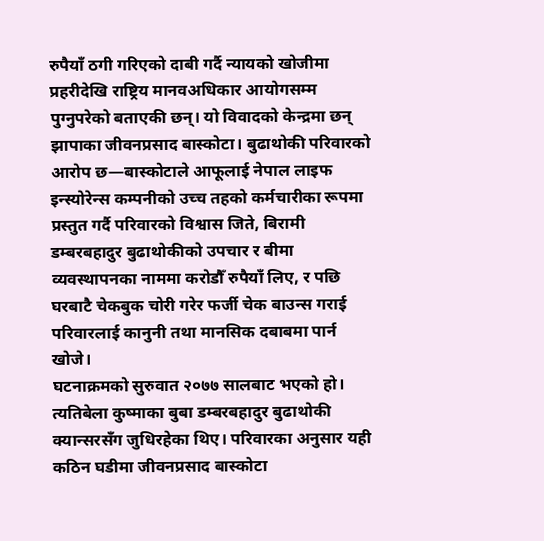रुपैयाँ ठगी गरिएको दाबी गर्दै न्यायको खोजीमा प्रहरीदेखि राष्ट्रिय मानवअधिकार आयोगसम्म पुग्नुपरेको बताएकी छन्। यो विवादको केन्द्रमा छन् झापाका जीवनप्रसाद बास्कोटा। बुढाथोकी परिवारको आरोप छ—बास्कोटाले आफूलाई नेपाल लाइफ इन्स्योरेन्स कम्पनीको उच्च तहको कर्मचारीका रूपमा प्रस्तुत गर्दै परिवारको विश्वास जिते, बिरामी डम्बरबहादुर बुढाथोकीको उपचार र बीमा व्यवस्थापनका नाममा करोडौँ रुपैयाँ लिए, र पछि घरबाटै चेकबुक चोरी गरेर फर्जी चेक बाउन्स गराई परिवारलाई कानुनी तथा मानसिक दबाबमा पार्न खोजे।
घटनाक्रमको सुरुवात २०७७ सालबाट भएको हो। त्यतिबेला कुष्माका बुबा डम्बरबहादुर बुढाथोकी क्यान्सरसँग जुधिरहेका थिए। परिवारका अनुसार यही कठिन घडीमा जीवनप्रसाद बास्कोटा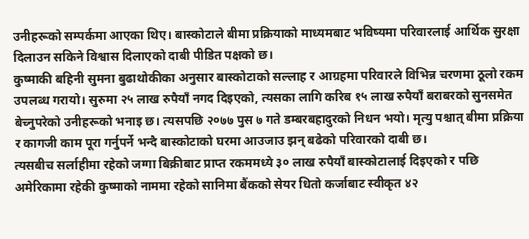उनीहरूको सम्पर्कमा आएका थिए। बास्कोटाले बीमा प्रक्रियाको माध्यमबाट भविष्यमा परिवारलाई आर्थिक सुरक्षा दिलाउन सकिने विश्वास दिलाएको दाबी पीडित पक्षको छ।
कुष्माकी बहिनी सुमना बुढाथोकीका अनुसार बास्कोटाको सल्लाह र आग्रहमा परिवारले विभिन्न चरणमा ठूलो रकम उपलब्ध गरायो। सुरुमा २५ लाख रुपैयाँ नगद दिइएको, त्यसका लागि करिब १५ लाख रुपैयाँ बराबरको सुनसमेत बेच्नुपरेको उनीहरूको भनाइ छ। त्यसपछि २०७७ पुस ७ गते डम्बरबहादुरको निधन भयो। मृत्यु पश्चात् बीमा प्रक्रिया र कागजी काम पूरा गर्नुपर्ने भन्दै बास्कोटाको घरमा आउजाउ झन् बढेको परिवारको दाबी छ।
त्यसबीच सर्लाहीमा रहेको जग्गा बिक्रीबाट प्राप्त रकममध्ये ३० लाख रुपैयाँ बास्कोटालाई दिइएको र पछि अमेरिकामा रहेकी कुष्माको नाममा रहेको सानिमा बैंकको सेयर धितो कर्जाबाट स्वीकृत ४२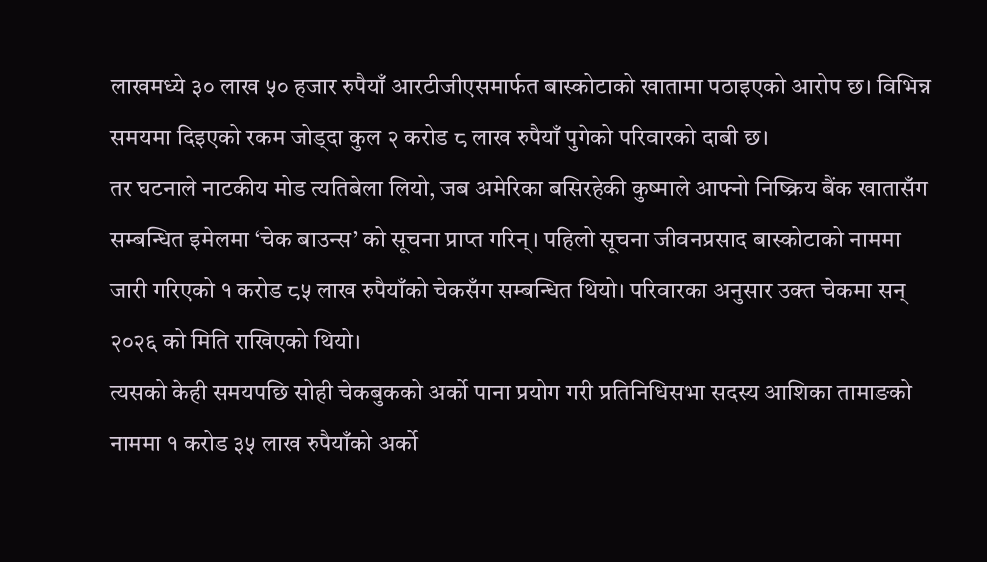लाखमध्ये ३० लाख ५० हजार रुपैयाँ आरटीजीएसमार्फत बास्कोटाको खातामा पठाइएको आरोप छ। विभिन्न समयमा दिइएको रकम जोड्दा कुल २ करोड ८ लाख रुपैयाँ पुगेको परिवारको दाबी छ।
तर घटनाले नाटकीय मोड त्यतिबेला लियो, जब अमेरिका बसिरहेकी कुष्माले आफ्नो निष्क्रिय बैंक खातासँग सम्बन्धित इमेलमा ‘चेक बाउन्स’ को सूचना प्राप्त गरिन्। पहिलो सूचना जीवनप्रसाद बास्कोटाको नाममा जारी गरिएको १ करोड ८५ लाख रुपैयाँको चेकसँग सम्बन्धित थियो। परिवारका अनुसार उक्त चेकमा सन् २०२६ को मिति राखिएको थियो।
त्यसको केही समयपछि सोही चेकबुकको अर्को पाना प्रयोग गरी प्रतिनिधिसभा सदस्य आशिका तामाङको नाममा १ करोड ३५ लाख रुपैयाँको अर्को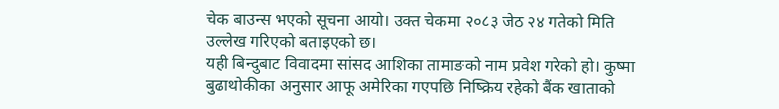चेक बाउन्स भएको सूचना आयो। उक्त चेकमा २०८३ जेठ २४ गतेको मिति उल्लेख गरिएको बताइएको छ।
यही बिन्दुबाट विवादमा सांसद आशिका तामाङको नाम प्रवेश गरेको हो। कुष्मा बुढाथोकीका अनुसार आफू अमेरिका गएपछि निष्क्रिय रहेको बैंक खाताको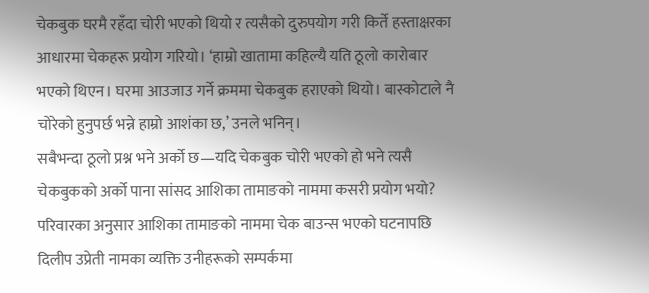चेकबुक घरमै रहँदा चोरी भएको थियो र त्यसैको दुरुपयोग गरी किर्ते हस्ताक्षरका आधारमा चेकहरू प्रयोग गरियो। ‘हाम्रो खातामा कहिल्यै यति ठूलो कारोबार भएको थिएन। घरमा आउजाउ गर्ने क्रममा चेकबुक हराएको थियो। बास्कोटाले नै चोरेको हुनुपर्छ भन्ने हाम्रो आशंका छ,’ उनले भनिन्।
सबैभन्दा ठूलो प्रश्न भने अर्को छ—यदि चेकबुक चोरी भएको हो भने त्यसै चेकबुकको अर्को पाना सांसद आशिका तामाङको नाममा कसरी प्रयोग भयो? परिवारका अनुसार आशिका तामाङको नाममा चेक बाउन्स भएको घटनापछि दिलीप उप्रेती नामका व्यक्ति उनीहरूको सम्पर्कमा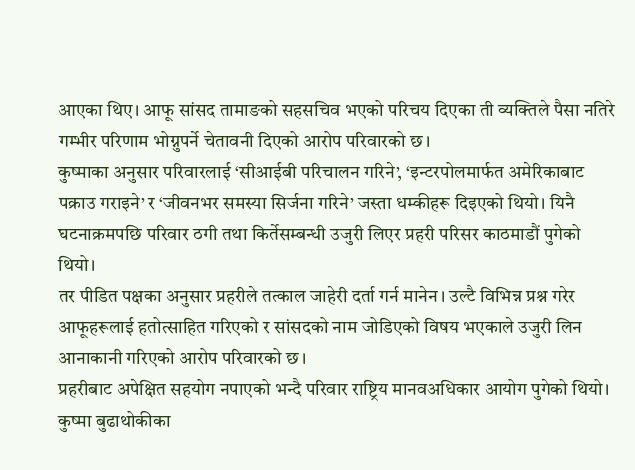आएका थिए। आफू सांसद तामाङको सहसचिव भएको परिचय दिएका ती व्यक्तिले पैसा नतिरे गम्भीर परिणाम भोग्नुपर्ने चेतावनी दिएको आरोप परिवारको छ।
कुष्माका अनुसार परिवारलाई ‘सीआईबी परिचालन गरिने’, ‘इन्टरपोलमार्फत अमेरिकाबाट पक्राउ गराइने’ र ‘जीवनभर समस्या सिर्जना गरिने’ जस्ता धम्कीहरू दिइएको थियो। यिनै घटनाक्रमपछि परिवार ठगी तथा किर्तेसम्बन्धी उजुरी लिएर प्रहरी परिसर काठमाडौं पुगेको थियो।
तर पीडित पक्षका अनुसार प्रहरीले तत्काल जाहेरी दर्ता गर्न मानेन। उल्टै विभिन्न प्रश्न गरेर आफूहरूलाई हतोत्साहित गरिएको र सांसदको नाम जोडिएको विषय भएकाले उजुरी लिन आनाकानी गरिएको आरोप परिवारको छ।
प्रहरीबाट अपेक्षित सहयोग नपाएको भन्दै परिवार राष्ट्रिय मानवअधिकार आयोग पुगेको थियो। कुष्मा बुढाथोकीका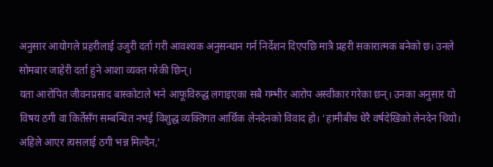अनुसार आयोगले प्रहरीलाई उजुरी दर्ता गरी आवश्यक अनुसन्धान गर्न निर्देशन दिएपछि मात्रै प्रहरी सकारात्मक बनेको छ। उनले सोमबार जाहेरी दर्ता हुने आशा व्यक्त गरेकी छिन्।
यता आरोपित जीवनप्रसाद बास्कोटाले भने आफूविरुद्ध लगाइएका सबै गम्भीर आरोप अस्वीकार गरेका छन्। उनका अनुसार यो विषय ठगी वा किर्तेसँग सम्बन्धित नभई विशुद्ध व्यक्तिगत आर्थिक लेनदेनको विवाद हो। ‘हामीबीच धेरै वर्षदेखिको लेनदेन थियो। अहिले आएर त्यसलाई ठगी भन्न मिल्दैन,’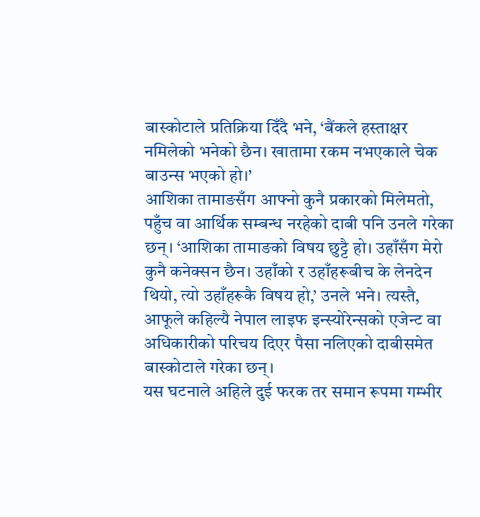बास्कोटाले प्रतिक्रिया दिँदै भने, ‘बैंकले हस्ताक्षर नमिलेको भनेको छैन। खातामा रकम नभएकाले चेक बाउन्स भएको हो।’
आशिका तामाङसँग आफ्नो कुनै प्रकारको मिलेमतो, पहुँच वा आर्थिक सम्बन्ध नरहेको दाबी पनि उनले गरेका छन्। ‘आशिका तामाङको विषय छुट्टै हो। उहाँसँग मेरो कुनै कनेक्सन छैन। उहाँको र उहाँहरूबीच के लेनदेन थियो, त्यो उहाँहरूकै विषय हो,’ उनले भने। त्यस्तै, आफूले कहिल्यै नेपाल लाइफ इन्स्योरेन्सको एजेन्ट वा अधिकारीको परिचय दिएर पैसा नलिएको दाबीसमेत बास्कोटाले गरेका छन्।
यस घटनाले अहिले दुई फरक तर समान रूपमा गम्भीर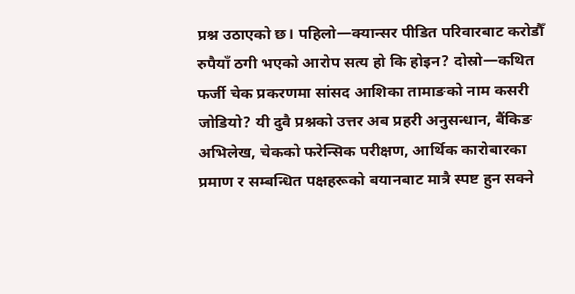प्रश्न उठाएको छ। पहिलो—क्यान्सर पीडित परिवारबाट करोडौँ रुपैयाँ ठगी भएको आरोप सत्य हो कि होइन? दोस्रो—कथित फर्जी चेक प्रकरणमा सांसद आशिका तामाङको नाम कसरी जोडियो? यी दुवै प्रश्नको उत्तर अब प्रहरी अनुसन्धान, बैंकिङ अभिलेख, चेकको फरेन्सिक परीक्षण, आर्थिक कारोबारका प्रमाण र सम्बन्धित पक्षहरूको बयानबाट मात्रै स्पष्ट हुन सक्ने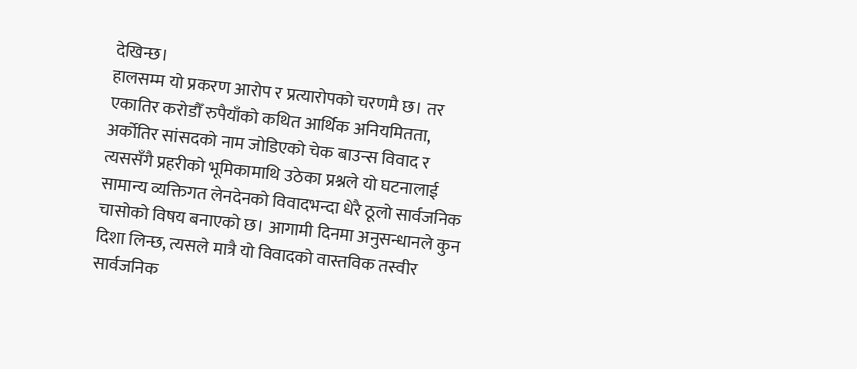देखिन्छ।
हालसम्म यो प्रकरण आरोप र प्रत्यारोपको चरणमै छ। तर एकातिर करोडौँ रुपैयाँको कथित आर्थिक अनियमितता, अर्कोतिर सांसदको नाम जोडिएको चेक बाउन्स विवाद र त्यससँगै प्रहरीको भूमिकामाथि उठेका प्रश्नले यो घटनालाई सामान्य व्यक्तिगत लेनदेनको विवादभन्दा धेरै ठूलो सार्वजनिक चासोको विषय बनाएको छ। आगामी दिनमा अनुसन्धानले कुन दिशा लिन्छ, त्यसले मात्रै यो विवादको वास्तविक तस्वीर सार्वजनिक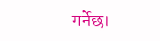गर्नेछ।